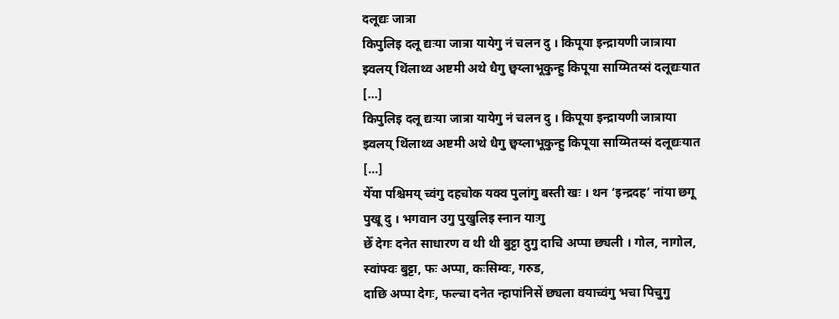दलूद्यः जात्रा
किपुलिइ दलू द्यःया जात्रा यायेगु नं चलन दु । किपूया इन्द्रायणी जात्राया झ्वलय् थिंलाथ्व अष्टमी अथे धैगु छ्वय्लाभूकुन्हु किपूया साय्मितय्सं दलूद्यःयात […]
किपुलिइ दलू द्यःया जात्रा यायेगु नं चलन दु । किपूया इन्द्रायणी जात्राया झ्वलय् थिंलाथ्व अष्टमी अथे धैगु छ्वय्लाभूकुन्हु किपूया साय्मितय्सं दलूद्यःयात […]
येँया पश्चिमय् च्वंगु दहचोक यक्व पुलांगु बस्ती खः । थन ‘इन्द्रदह’ नांया छगू पुखू दु । भगवान उगु पुखुलिइ स्नान याःगु
छेँ देगः दनेत साधारण व थी थी बुट्टा दुगु दाचि अप्पा छ्यली । गोल, नागोल, स्वांफ्वः बुट्टा, फः अप्पा, कःसिम्वः, गरुड,
दाछि अप्पा देगः, फल्चा दनेत न्हापांनिसें छ्यला वयाच्वंगु भचा पिचुगु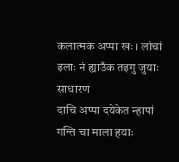कलात्मक अप्पा खः । लांचां इलाः नं ह्याउँक तइगु जुयाः साधारण
दाचि अप्पा दयेकेत न्हापां गन्ति चा माला हयाः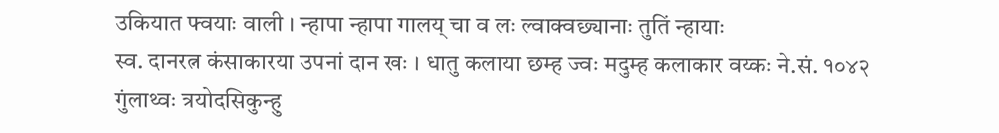उकियात फ्वयाः वाली । न्हापा न्हापा गालय् चा व लः ल्वाक्वछ्यानाः तुतिं न्हायाः
स्व. दानरत्न कंसाकारया उपनां दान खः । धातु कलाया छम्ह ज्वः मदुम्ह कलाकार वय्कः ने.सं. १०४२ गुंलाथ्वः त्रयोदसिकुन्हु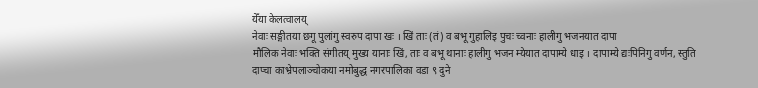येँया केलत्वालय्
नेवाः सङ्गीतया छगू पुलांगु स्वरुप दापा खः । खिं ताः (तं) व बभू गुहालिइ पुचः च्वनाः हालीगु भजनयात दापा
मौलिक नेवाः भक्ति संगीतय् मुख्य यानाः खिं, ताः व बभू थानाः हालीगु भजन म्येयात दापाम्ये धाइ । दापाम्ये द्यःपिनिगु वर्णन, स्तुति
दाप्चा काभ्रेपलाञ्चोकया नमोबुद्ध नगरपालिका वडा ९ दुने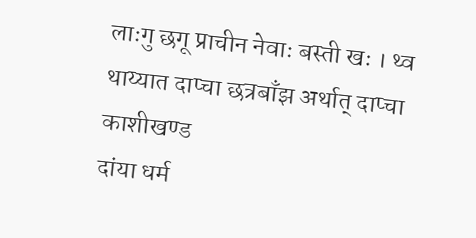लाःगु छगू प्राचीन नेवाः बस्ती खः । थ्व थाय्यात दाप्चा छत्रबाँझ अर्थात् दाप्चा काशीखण्ड
दांया धर्म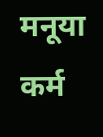मनूया कर्म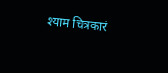श्याम चित्रकारं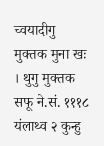च्वयादीगु मुक्तक मुना खः । थुगु मुक्तक सफू ने.सं. १११८ यंलाथ्व २ कुन्हु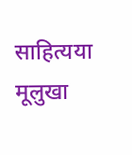साहित्यया मूलुखा